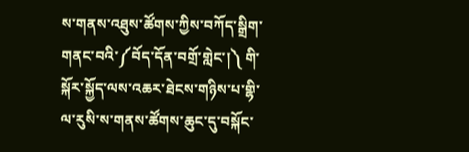ས་གནས་འཐུས་ཚོགས་ཀྱིས་བཀོད་སྒྲིག་གནང་བའི་༼བོད་དོན་བགྲོ་གླེང་།༽ གི་སྐོར་སྐྱོད་ལས་འཆར་ཐེངས་གཉིས་པ་གྷི་ལ་རུསི་ས་གནས་ཚོགས་ཆུང་དུ་བསྐོང་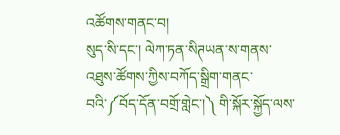འཚོགས་གནང་བ།
སུད་སི་དང་། ལེཀ་ཏན་སིཊཡན་ས་གནས་འཐུས་ཚོགས་ཀྱིས་བཀོད་སྒྲིག་གནང་བའི་༼བོད་དོན་བགྲོ་གླེང་།༽ གི་སྐོར་སྐྱོད་ལས་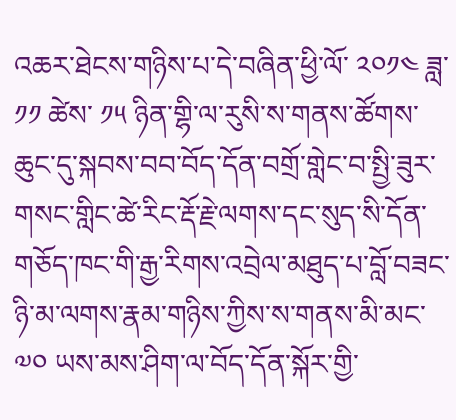འཆར་ཐེངས་གཉིས་པ་དེ་བཞིན་ཕྱི་ལོ་ ༢༠༡༤ ཟླ་ ༡༡ ཚེས་ ༡༥ ཉིན་གྷི་ལ་རུསི་ས་གནས་ཚོགས་ཆུང་དུ་སྐབས་བབ་བོད་དོན་བགྲོ་གླེང་བ་སྤྱི་ཟུར་གསང་གླིང་ཚེ་རིང་རྡོ་རྗེ་ལགས་དང་སུད་སི་དོན་གཅོད་ཁང་གི་རྒྱ་རིགས་འབྲེལ་མཐུད་པ་བློ་བཟང་ཉི་མ་ལགས་རྣམ་གཉིས་ཀྱིས་ས་གནས་མི་མང་ ༧༠ ཡས་མས་ཤིག་ལ་བོད་དོན་སྐོར་གྱི་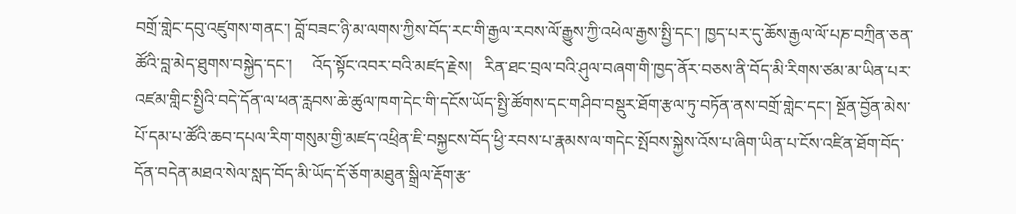བགྲོ་གླེང་དབུ་འཛུགས་གནང་། བློ་བཟང་ཉི་མ་ལགས་ཀྱིས་བོད་རང་གི་རྒྱལ་རབས་ལོ་རྒྱུས་ཀྱི་འཕེལ་རྒྱས་སྤྱི་དང་། ཁྱད་པར་དུ་ཆོས་རྒྱལ་ལོ་པཎ་བཀྲིན་ཅན་ཚོའི་བླ་མེད་ཐུགས་བསྐྱེད་དང་།     འོད་སྟོང་འབར་བའི་མཛད་རྗེས།   རིན་ཐང་བྲལ་བའི་ཤུལ་བཞག་གི་ཁྱད་ནོར་བཅས་ནི་བོད་མི་རིགས་ཙམ་མ་ཡིན་པར་འཛམ་གླིང་སྤྱིའི་བདེ་དོན་ལ་ཕན་རླབས་ཆེ་ཚུལ་ཁག་དེང་གི་དངོས་ཡོད་སྤྱི་ཚོགས་དང་གཤིབ་བསྡུར་ཐོག་རྩལ་ཏུ་བཏོན་ནས་བགྲོ་གླེང་དང་། སྔོན་བྱོན་མེས་པོ་དམ་པ་ཚོའི་ཆབ་དཔལ་རིག་གསུམ་གྱི་མཛད་འཕྲིན་ཇི་བསྐྱངས་བོད་ཕྱི་རབས་པ་རྣམས་ལ་གདེང་སྤོབས་སྐྱེས་འོས་པ་ཞིག་ཡིན་པ་ངོས་འཛིན་ཐོག་བོད་དོན་བདེན་མཐའ་སེལ་སླད་བོད་མི་ཡོད་དོ་ཅོག་མཐུན་སྒྲིལ་རྡོག་རྩ་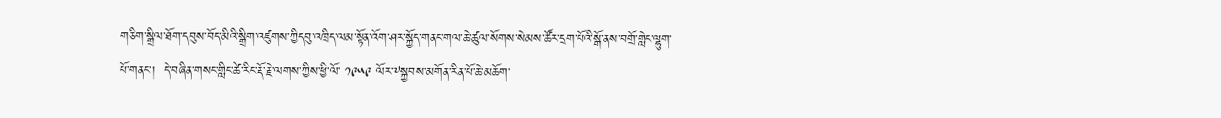གཅིག་སྒྲིལ་ཐོག་དབུས་བོད་མིའི་སྒྲིག་འཛུགས་ཀྱིདབུ་འཁྲིད་ལམ་སྟོན་འོག་ཤར་སྐྱོད་གནང་གལ་ཆེ་ཚུལ་སོགས་སེམས་ཚོར་དྲག་པོའི་སྒོ་ནས་བགྲོ་གླེང་ལྷུག་པོ་གནང་།  དེ་བཞིན་གསང་གླིང་ཚེ་རིང་རྡོ་རྗེ་ལགས་ཀྱིས་ཕྱི་ལོ་ ༡༩༥༩ ལོར་༸སྐྱབས་མགོན་རིན་པོ་ཆེ་མཆོག་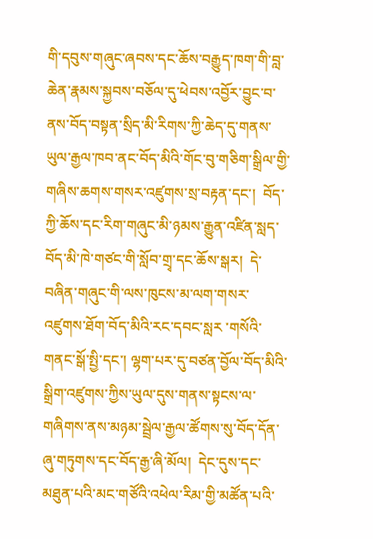གི་དབུས་གཞུང་ཞབས་དང་ཆོས་བརྒྱུད་ཁག་གི་བླ་ཆེན་རྣམས་སྐྱབས་བཅོལ་དུ་ཕེབས་འབྱོར་བྱུང་བ་ནས་བོད་བསྟན་སྲིད་མི་རིགས་ཀྱི་ཆེད་དུ་གནས་ཡུལ་རྒྱལ་ཁབ་ནང་བོད་མིའི་གོང་བུ་གཅིག་སྒྲིལ་གྱི་གཞིས་ཆགས་གསར་འཛུགས་སྲ་བརྟན་དང་།  བོད་ཀྱི་ཆོས་དང་རིག་གཞུང་མི་ཉམས་རྒྱུན་འཛིན་སླད་བོད་མི་ཁེ་གཙང་གི་སློབ་གྲྭ་དང་ཆོས་སྒར།  དེ་བཞིན་གཞུང་གི་ལས་ཁུངས་མ་ལག་གསར་འཛུགས་ཐོག་བོད་མིའི་རང་དབང་སླར ་གསོའི་གནང་སྒོ་སྤྱི་དང་། ལྷག་པར་དུ་བཙན་བྱོལ་བོད་མིའི་སྒྲིག་འཛུགས་ཀྱིས་ཡུལ་དུས་གནས་སྟངས་ལ་གཞིགས་ནས་མཉམ་སྦྲེལ་རྒྱལ་ཚོགས་སུ་བོད་དོན་ཞུ་གཏུགས་དང་བོད་རྒྱ་ཞི་མོལ།  དེང་དུས་དང་མཐུན་པའི་མང་གཙོའི་འཕེལ་རིམ་གྱི་མཚོན་པའི་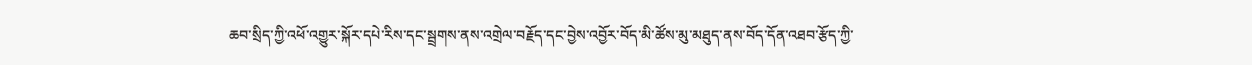ཆབ་སྲིད་ཀྱི་འཕོ་འགྱུར་སྐོར་དཔེ་རིས་དང་སྦྲགས་ནས་འགྲེལ་བརྗོད་དང་བྱེས་འབྱོར་བོད་མི་ཚོས་མུ་མཐུད་ནས་བོད་དོན་འཐབ་རྩོད་ཀྱི་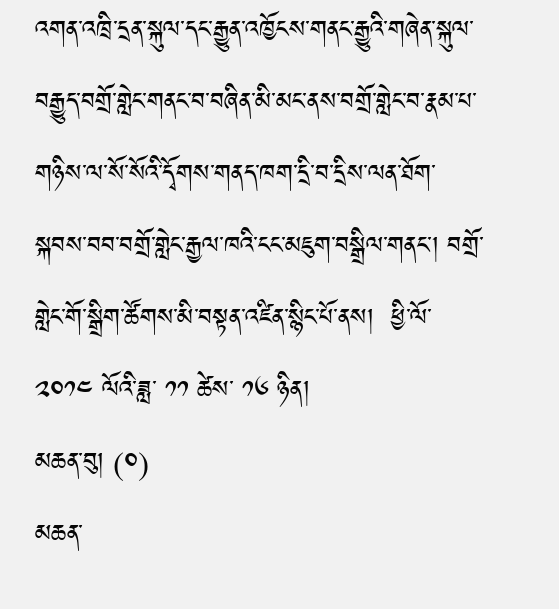འགན་འཁྲི་དྲན་སྐུལ་དང་རྒྱུན་འཁྱོངས་གནང་རྒྱུའི་གཞེན་སྐུལ་བརྒྱུད་བགྲོ་གླེང་གནང་བ་བཞིན་མི་མང་ནས་བགྲོ་གླེང་བ་རྣམ་པ་གཉིས་ལ་སོ་སོའི་དྭོགས་གནད་ཁག་དྲི་བ་དྲིས་ལན་ཐོག་སྐབས་བབ་བགྲོ་གླེང་རྒྱལ་ཁའི་ངང་མཇུག་བསྒྲིལ་གནང་། བགྲོ་གླེང་གོ་སྒྲིག་ཚོགས་མི་བསྟན་འཛིན་སྙིང་པོ་ནས།  ཕྱི་ལོ་ ༢༠༡༤ ལོའི་ཟླ་ ༡༡ ཚེས་ ༡༦ ཉིན།
མཆན་བུ། (༠)
མཆན་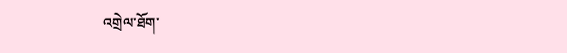འགྲེལ་ཐོག་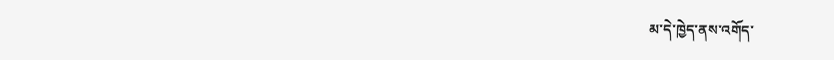མ་དེ་ཁྱེད་ནས་འགོད་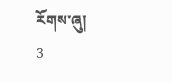རོགས་ཞུ།
3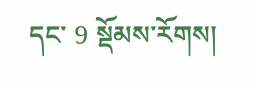དང་ 9 སྡོམས་རོགས།